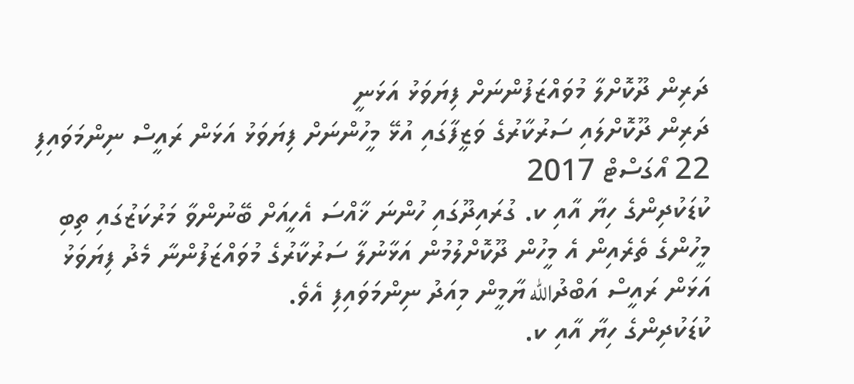ދަރިން ދޫކޮށްލާ މުވައްޒަފުންނަށް ފިޔަވަޅު އަޅަނީ
ދަރިން ދޫކޮށްލައި ސަރުކާރުގެ ވަޒީފާގައި އުޅޭ މީހުންނަށް ފިޔަވަޅު އަޅަން ރައީސް ނިންމަވައިފި
22 އޯގަސްޓް 2017
ކުޑަކުދިންގެ ހިޔާ އާއި ކ. ގުރައިދޫގައި ހުންނަ ޚާއްސަ އެހީއަށް ބޭނުންވާ މަރުކަޒުގައި ތިބި މީހުންގެ ތެރެއިން އެ މީހުން ދޫކޮށްލުމުން އަޅާނުލާ ސަރުކާރުގެ މުވައްޒަފުންނާ މެދު ފިޔަވަޅު އަޅަން ރައީސް އަބްދުالله ޔާމީން މިއަދު ނިންމަވައިފި އެވެ.
ކުޑަކުދިންގެ ހިޔާ އާއި ކ.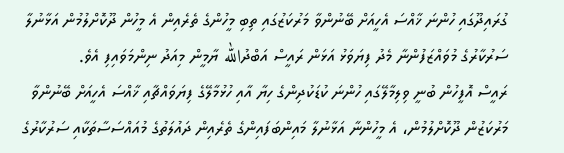ގުރައިދޫގައި ހުންނަ ޚާއްސަ އެހީއަށް ބޭނުންވާ މަރުކަޒުގައި ތިބި މީހުންގެ ތެރެއިން އެ މީހުން ދޫކޮށްލުމުން އަޅާނުލާ ސަރުކާރުގެ މުވައްޒަފުންނާ މެދު ފިޔަވަޅު އަޅަން ރައީސް އަބްދުالله ޔާމީން މިއަދު ނިންމަވައިފި އެވެ.
ރައީސް އޮފީހުން ބުނީ ވިލިމާލޭގައި ހުންނަ ކުޑަކުދިންގެ ހިޔާ އާއި ހުޅުމާލޭގެ ފިޔަވައްޗާއި ޚާއްސަ އެހީއަށް ބޭނުންވާ މަރުކަޒުން ދޫކޮށްލުމުން، އެ މީހުންނާ އަޅާނުލާ މައިންބަފައިންގެ ތެރެއިން ދައުލަތުގެ މުއައްސަސާތަކާއި ސަރުކާރުގެ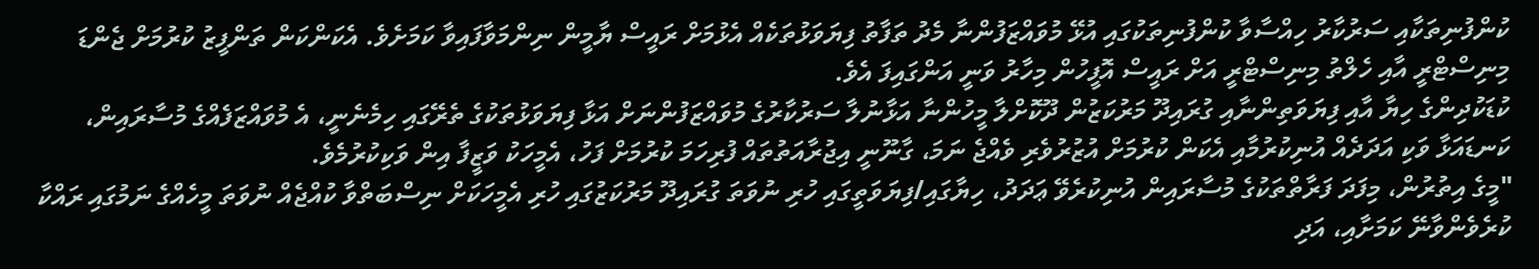ކުންފުނިތަކާއި ސަރުކާރު ހިއްސާވާ ކުންފުނިތަކުގައި އުޅޭ މުވައްޒަފުންނާ މެދު ތަފާތު ފިޔަވަޅުތަކެއް އެޅުމަށް ރައީސް ޔާމީން ނިންމަވާފައިވާ ކަމަށެވެ. އެކަންކަން ތަންފީޒު ކުރުމަށް ޖެންޑަ މިނިސްޓްރީ އާއި ހެލްތު މިނިސްޓްރީ އަށް ރައީސް އޮފީހުން މިހާރު ވަނީ އަންގައިފަ އެވެ.
ކުޑަކުދިންގެ ހިޔާ އާއި ފިޔަވަތިންނާއި ގުރައިދޫ މަރުކަޒުން ދޫކޮށްލާ މީހުންނާ އަޅާނުލާ ސަރުކާރުގެ މުވައްޒަފުންނަށް އަޅާ ފިޔަވަޅުތަކުގެ ތެރޭގައި ހިމެނެނީ، އެ މުވައްޒަފެއްގެ މުސާރައިން، ކަނޑައަޅާ ވަކި އަދަދެއް އުނިކުރުމާއި އެކަން ކުރުމަށް އުޒުރުވެރި ވެއްޖެ ނަމަ، ގާނޫނީ އިޖުރާއަތުތައް ފުރިހަމަ ކުރުމަށް ފަހު، އެމީހަކު ވަޒީފާ އިން ވަކިކުރުމެވެ.
"މީގެ އިތުރުން، މިފަދަ ފަރާތްތަކުގެ މުސާރައިން އުނިކުރެވޭ ޢަދަދު، ހިޔާގައި/ފިޔަވަތީގައި ހުރި ނުވަތަ ގުރައިދޫ މަރުކަޒުގައި ހުރި އެމީހަކަށް ނިސްބަތްވާ ކުއްޖެއް ނުވަތަ މީހެއްގެ ނަމުގައި ރައްކާ ކުރެވެންވާނޭ ކަމަށާއި، އަދި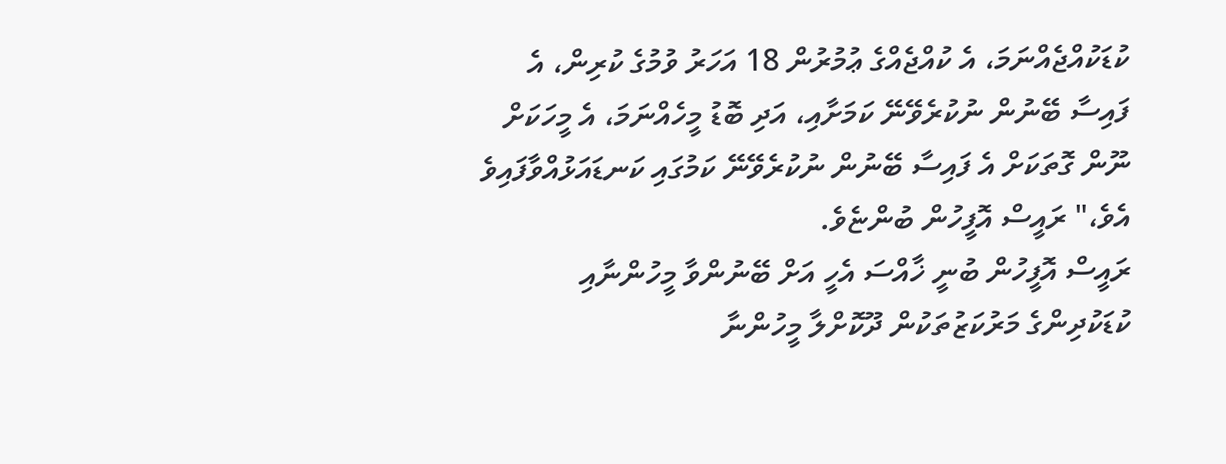ކުޑަކުއްޖެއްނަމަ، އެ ކުއްޖެއްގެ ޢުމުރުން 18 އަހަރު ވުމުގެ ކުރިން، އެ ފައިސާ ބޭނުން ނުކުރެވޭނޭ ކަމަށާއި، އަދި ބޮޑު މީހެއްނަމަ، އެ މީހަކަށް ނޫން ގޮތަކަށް އެ ފައިސާ ބޭނުން ނުކުރެވޭނޭ ކަމުގައި ކަނޑައަޅުއްވާފައިވެ އެވެ،" ރައީސް އޮފީހުން ބުންޏެވެ.
ރައީސް އޮފީހުން ބުނީ ޚާއްސަ އެހީ އަށް ބޭނުންވާ މީހުންނާއި ކުޑަކުދިންގެ މަރުކަޒުތަކުން ދޫކޮށްލާ މީހުންނާ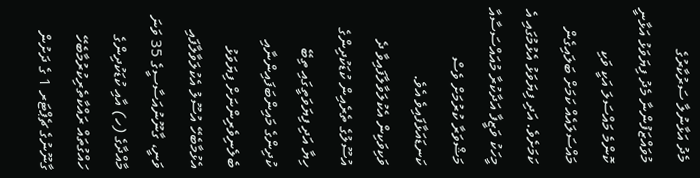މެދު އަޅާނުލާ ސަރުކާރުގެ މުވައްޒަފުންނާ މެދު ފިޔަވަޅު އަޅާނީ ކޮންމެ މައްސަލަ އަކީ ވަކި މައްސަލައެއް ކަމަށް ބަލައިގެން ކަމަށެވެ. އަދި ފިޔަވަޅު އެޅުމުގައި އެ މީހަކު ވަޒީފާ އަދާކުރާ މުއައްސަސާއާ މަޝްވަރާ ކުރުމަށް ވެސް ކަނޑައަޅާފައިވެ އެވެ.
ވަކިވަކިން އެކުލަވާލާފައިވާ ދެ އުސޫލުގެ ތެރެއިން ކުޑަކުދިންގެ ހިޔާ އަދި ފިޔަވަތީގައި ތިބޭ ކުދިންގެ މައިންބަފައިންނާއި ބެލެނިވެރިންނަށް ފިޔަވަޅު އެޅުމާބެހޭ އުސޫލު އެކުލަވާލާފައި ވަނީ، ގާނޫނުއަސާސީގެ 35 ވަނަ މާއްދާގެ (ހ) އާއި ކުޑަކުދިންގެ ހައްގުތައް ރައްކާތެރިކުރުމާބެހޭ ގާނޫނުގެ ޗެޕްޓަރ 1 ގެ ދަށުން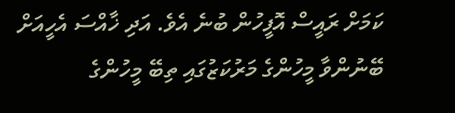ކަމަށް ރައީސް އޮފީހުން ބުނެ އެވެ. އަދި ޚާއްސަ އެހީއަށް ބޭނުންވާ މީހުންގެ މަރުކަޒުގައި ތިބޭ މީހުންގެ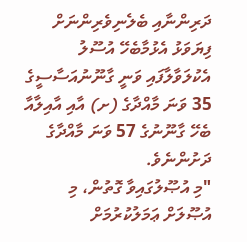ދަރިންނާއި ބެލެނިވެރިންނަށް ފިޔަވަޅު އެޅުމާބެހޭ އުސޫލު އެކުލަވާލާފައި ވަނީ ގާނޫނުއަސާސީގެ 35 ވަނަ މާއްދާގެ (ށ) އާއި އާއިލާއާ ބެހޭ ގާނޫނުގެ 57 ވަނަ މާއްދާގެ ދަށުންނެވެ.
"މި އުޞޫލުގައިވާ ގޮތުން، މި އުޞޫލަށް ޢަމަލުކުރުމަށް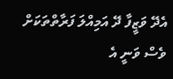އެދޭ ވަޒީފާ ދޭ އަމިއްލަ ފަރާތްތަކަށް ވެސް ވަނީ އެ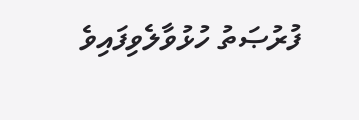ފުރުޞަތު ހުޅުވާލެވިފައިވެ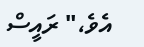އެވެ،" ރައީސް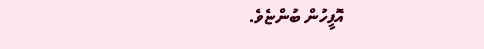އޮފީހުން ބުންޏެވެ.